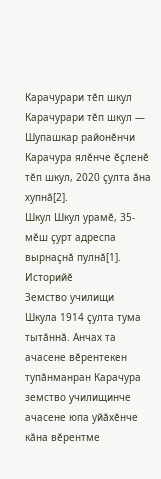Карачурари тӗп шкул
Карачурари тӗп шкул — Шупашкар районӗнчи Карачура ялӗнче ӗҫленӗ тӗп шкул, 2020 ҫулта ӑна хупнӑ[2].
Шкул Шкул урамӗ, 35-мӗш ҫурт адреспа вырнаҫнӑ пулнӑ[1].
Историйӗ
Земство училищи
Шкула 1914 ҫулта тума тытӑннӑ. Анчах та ачасене вӗрентекен тупӑнманран Карачура земство училищинче ачасене юпа уйӑхӗнче кӑна вӗрентме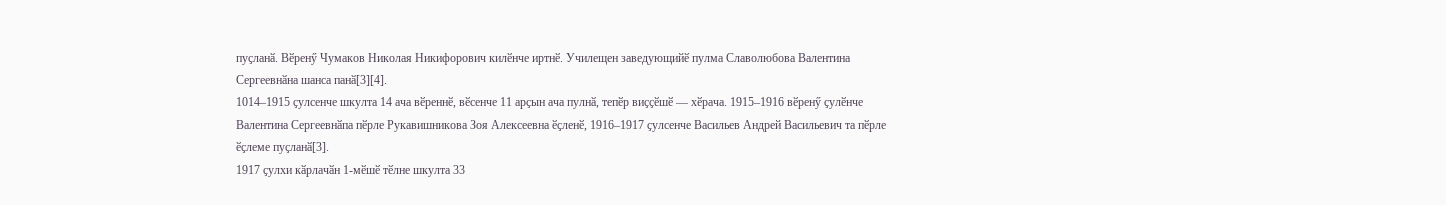пуҫланӑ. Вӗренӳ Чумаков Николая Никифорович килӗнче иртнӗ. Училещен заведующийӗ пулма Славолюбова Валентина Сергеевнӑна шанса панӑ[3][4].
1014–1915 ҫулсенче шкулта 14 ача вӗреннӗ, вӗсенче 11 арҫын ача пулнӑ, тепӗр виҫҫӗшӗ — хӗрача. 1915–1916 вӗренӳ ҫулӗнче Валентина Сергеевнӑпа пӗрле Рукавишникова Зоя Алексеевна ӗҫленӗ, 1916–1917 ҫулсенче Васильев Андрей Васильевич та пӗрле ӗҫлеме пуҫланӑ[3].
1917 ҫулхи кӑрлачӑн 1-мӗшӗ тӗлне шкулта 33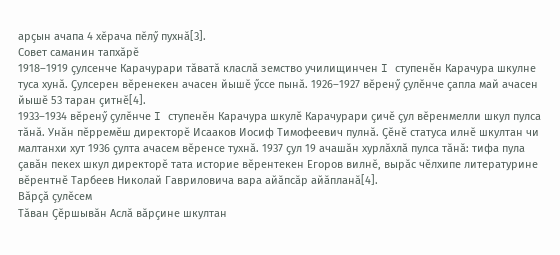арҫын ачапа 4 хӗрача пӗлӳ пухнӑ[3].
Совет саманин тапхӑрӗ
1918–1919 ҫулсенче Карачурари тӑватӑ класлӑ земство училищинчен I ступенӗн Карачура шкулне туса хунӑ. Ҫулсерен вӗренекен ачасен йышӗ ӳссе пынӑ. 1926–1927 вӗренӳ ҫулӗнче ҫапла май ачасен йышӗ 53 таран ҫитнӗ[4].
1933–1934 вӗренӳ ҫулӗнче I ступенӗн Карачура шкулӗ Карачурари ҫичӗ ҫул вӗренмелли шкул пулса тӑнӑ. Унӑн пӗрремӗш директорӗ Исааков Иосиф Тимофеевич пулнӑ. Ҫӗнӗ статуса илнӗ шкултан чи малтанхи хут 1936 ҫулта ачасем вӗренсе тухнӑ. 1937 ҫул 19 ачашӑн хурлӑхлӑ пулса тӑнӑ: тифа пула ҫавӑн пекех шкул директорӗ тата историе вӗрентекен Егоров вилнӗ, вырӑс чӗлхипе литературине вӗрентнӗ Тарбеев Николай Гавриловича вара айӑпсӑр айӑпланӑ[4].
Вӑрҫӑ ҫулӗсем
Тӑван Ҫӗршывӑн Аслӑ вӑрҫине шкултан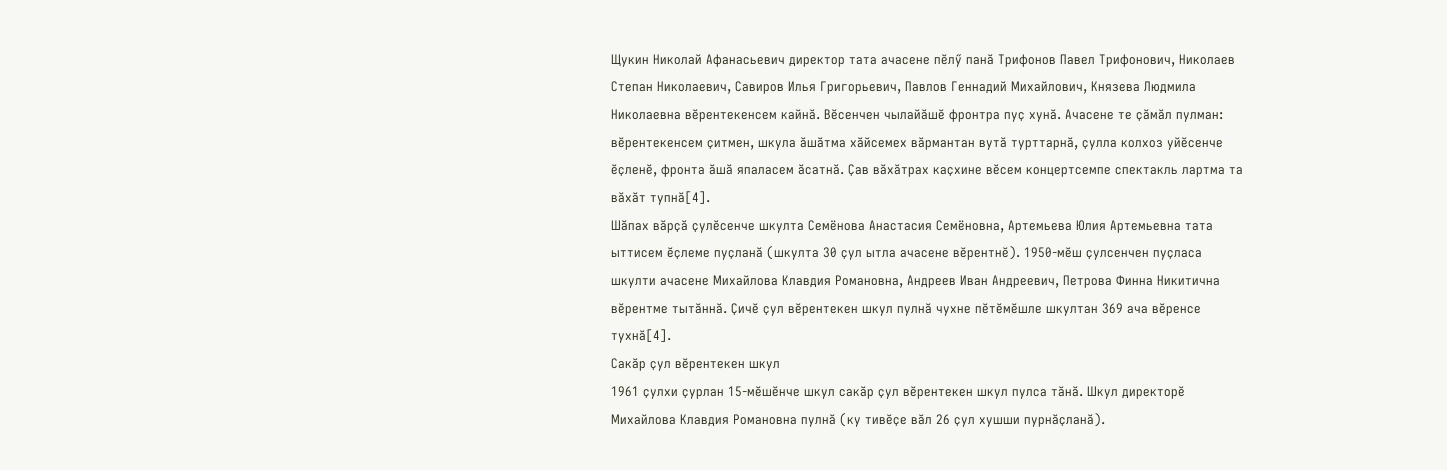Щукин Николай Афанасьевич директор тата ачасене пӗлӳ панӑ Трифонов Павел Трифонович, Николаев Степан Николаевич, Савиров Илья Григорьевич, Павлов Геннадий Михайлович, Князева Людмила Николаевна вӗрентекенсем кайнӑ. Вӗсенчен чылайӑшӗ фронтра пуҫ хунӑ. Ачасене те ҫӑмӑл пулман: вӗрентекенсем ҫитмен, шкула ӑшӑтма хӑйсемех вӑрмантан вутӑ турттарнӑ, ҫулла колхоз уйӗсенче ӗҫленӗ, фронта ӑшӑ япаласем ӑсатнӑ. Ҫав вӑхӑтрах каҫхине вӗсем концертсемпе спектакль лартма та вӑхӑт тупнӑ[4].
Шӑпах вӑрҫӑ ҫулӗсенче шкулта Семёнова Анастасия Семёновна, Артемьева Юлия Артемьевна тата ыттисем ӗҫлеме пуҫланӑ (шкулта 30 ҫул ытла ачасене вӗрентнӗ). 1950-мӗш ҫулсенчен пуҫласа шкулти ачасене Михайлова Клавдия Романовна, Андреев Иван Андреевич, Петрова Финна Никитична вӗрентме тытӑннӑ. Ҫичӗ ҫул вӗрентекен шкул пулнӑ чухне пӗтӗмӗшле шкултан 369 ача вӗренсе тухнӑ[4].
Сакӑр ҫул вӗрентекен шкул
1961 ҫулхи ҫурлан 15-мӗшӗнче шкул сакӑр ҫул вӗрентекен шкул пулса тӑнӑ. Шкул директорӗ Михайлова Клавдия Романовна пулнӑ (ку тивӗҫе вӑл 26 ҫул хушши пурнӑҫланӑ).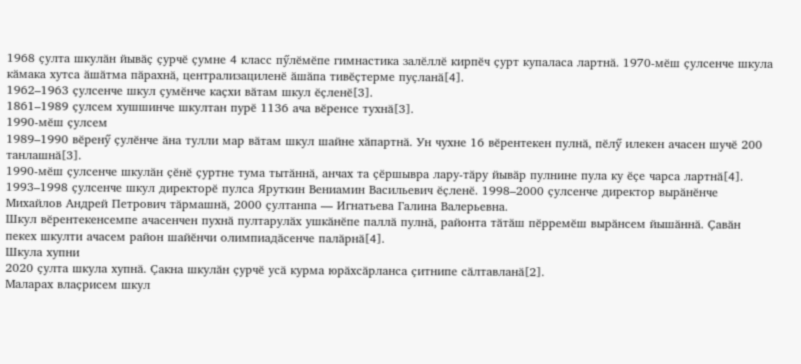1968 ҫулта шкулӑн йывӑҫ ҫурчӗ ҫумне 4 класс пӳлӗмӗпе гимнастика залӗллӗ кирпӗч ҫурт купаласа лартнӑ. 1970-мӗш ҫулсенче шкула кӑмака хутса ӑшӑтма пӑрахнӑ, централизациленӗ ӑшӑпа тивӗҫтерме пуҫланӑ[4].
1962–1963 ҫулсенче шкул ҫумӗнче каҫхи вӑтам шкул ӗҫленӗ[3].
1861–1989 ҫулсем хушшинче шкултан пурӗ 1136 ача вӗренсе тухнӑ[3].
1990-мӗш ҫулсем
1989–1990 вӗренӳ ҫулӗнче ӑна тулли мар вӑтам шкул шайне хӑпартнӑ. Ун чухне 16 вӗрентекен пулнӑ, пӗлӳ илекен ачасен шучӗ 200 танлашнӑ[3].
1990-мӗш ҫулсенче шкулӑн ҫӗнӗ ҫуртне тума тытӑннӑ, анчах та ҫӗршывра лару-тӑру йывӑр пулнине пула ку ӗҫе чарса лартнӑ[4].
1993–1998 ҫулсенче шкул директорӗ пулса Яруткин Вениамин Васильевич ӗҫленӗ. 1998–2000 ҫулсенче директор вырӑнӗнче Михайлов Андрей Петрович тӑрмашнӑ, 2000 ҫултанпа — Игнатьева Галина Валерьевна.
Шкул вӗрентекенсемпе ачасенчен пухнӑ пултарулӑх ушкӑнӗпе паллӑ пулнӑ, районта тӑтӑш пӗрремӗш вырӑнсем йышӑннӑ. Ҫавӑн пекех шкулти ачасем район шайӗнчи олимпиадӑсенче палӑрнӑ[4].
Шкула хупни
2020 ҫулта шкула хупнӑ. Ҫакна шкулӑн ҫурчӗ усӑ курма юрӑхсӑрланса ҫитнипе сӑлтавланӑ[2].
Маларах влаҫрисем шкул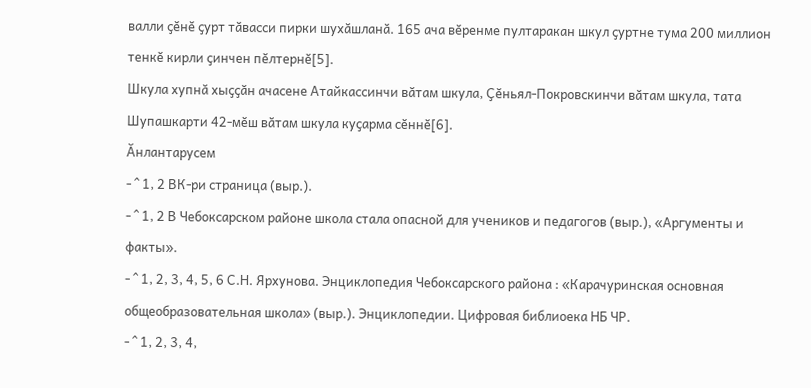валли ҫӗнӗ ҫурт тӑвасси пирки шухӑшланӑ. 165 ача вӗренме пултаракан шкул ҫуртне тума 200 миллион тенкӗ кирли ҫинчен пӗлтернӗ[5].
Шкула хупнӑ хыҫҫӑн ачасене Атайкассинчи вӑтам шкула, Ҫӗньял-Покровскинчи вӑтам шкула, тата Шупашкарти 42-мӗш вӑтам шкула куҫарма сӗннӗ[6].
Ӑнлантарусем
- ^ 1, 2 ВК-ри страница (выр.).
- ^ 1, 2 В Чебоксарском районе школа стала опасной для учеников и педагогов (выр.), «Аргументы и факты».
- ^ 1, 2, 3, 4, 5, 6 С.Н. Ярхунова. Энциклопедия Чебоксарского района : «Карачуринская основная общеобразовательная школа» (выр.). Энциклопедии. Цифровая библиоека НБ ЧР.
- ^ 1, 2, 3, 4,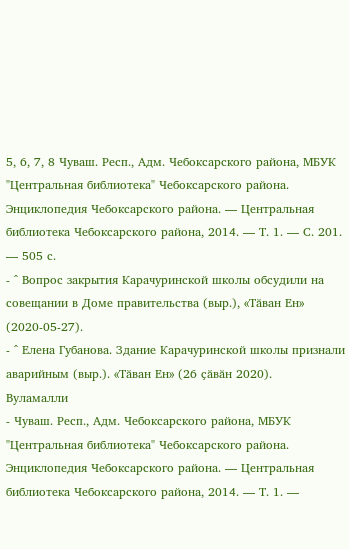5, 6, 7, 8 Чуваш. Респ., Адм. Чебоксарского района, МБУК "Центральная библиотека" Чебоксарского района. Энциклопедия Чебоксарского района. — Центральная библиотека Чебоксарского района, 2014. — Т. 1. — С. 201. — 505 с.
- ^ Вопрос закрытия Карачуринской школы обсудили на совещании в Доме правительства (выр.), «Тӑван Ен» (2020-05-27).
- ^ Елена Губанова. Здание Карачуринской школы признали аварийным (выр.). «Тӑван Ен» (26 ҫӑвӑн 2020).
Вуламалли
- Чуваш. Респ., Адм. Чебоксарского района, МБУК "Центральная библиотека" Чебоксарского района. Энциклопедия Чебоксарского района. — Центральная библиотека Чебоксарского района, 2014. — Т. 1. —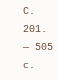С. 201. — 505 с.